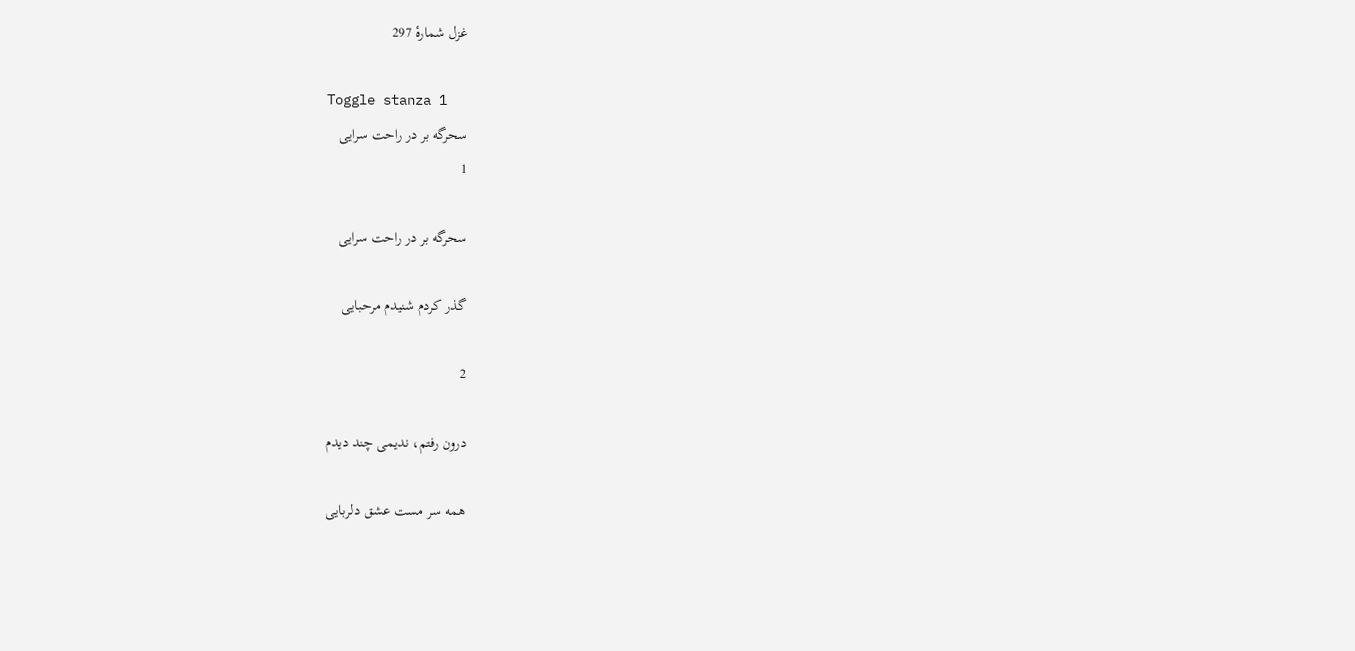غزل شمارهٔ 297

Toggle stanza 1
سحرگه بر در راحت سرایی
1

سحرگه بر در راحت سرایی

گذر کردم شنیدم مرحبایی

2

درون رفتم، ندیمی چند دیدم

همه سر مست عشق دلربایی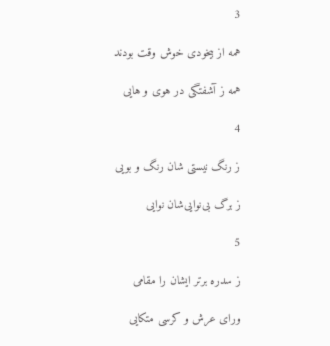3

همه از بیخودی خوش وقت بودند

همه ز آشفتگی در هوی و هایی

4

ز رنگ نیستی شان رنگ و بویی

ز برگ بی‌نوایی‌شان نوایی

5

ز سدره برتر ایشان را مقامی

ورای عرش و کرسی متکایی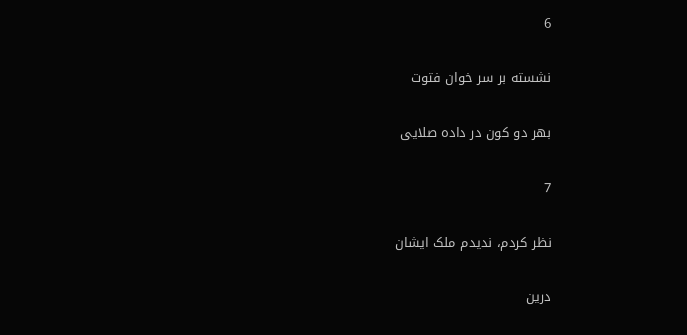6

نشسته بر سر خوان فتوت

بهر دو کون در داده صلایی

7

نظر کردم، ندیدم ملک ایشان

درین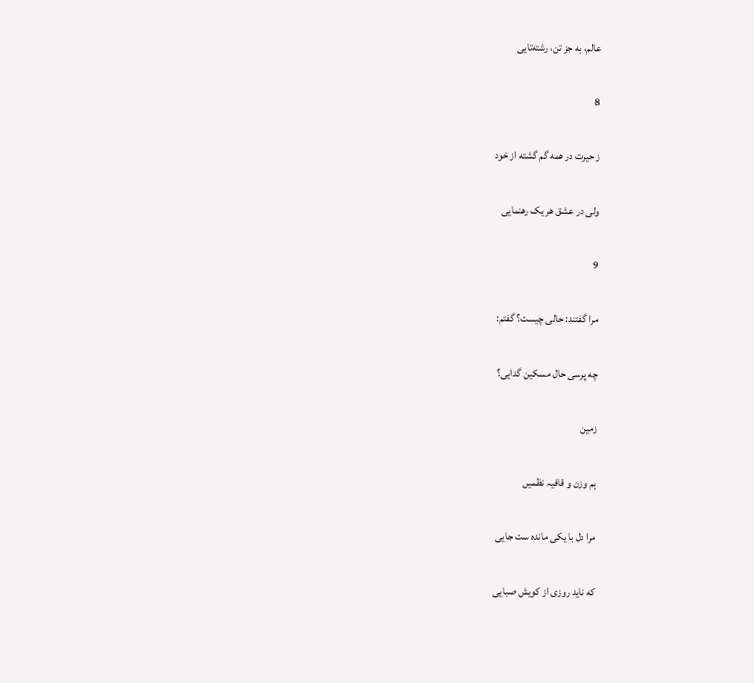عالم، به جز تن، رشته‌تایی

8

ز حیرت در همه گم گشته از خود

ولی در عشق هر یک رهنمایی

9

مرا گفتند: حالی چیست؟ گفتم:

چه پرسی حال مسکین گدایی؟

زمین

ہم وزن و قافیہ نظمیں

مرا دل با یکی مانده ست جایی

که ناید روزی از کویش صبایی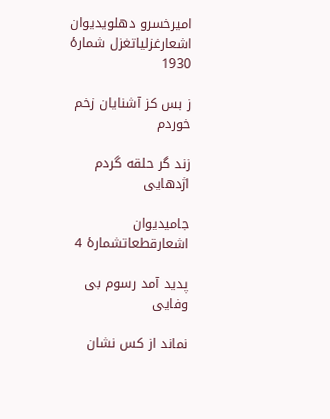امیرخسرو دهلویدیوان اشعارغزلیاتغزل شمارهٔ 1930

ز بس کز آشنایان زخم خوردم

زند گر حلقه گردم اژدهایی

جامیدیوان اشعارقطعاتشمارهٔ 4

پدید آمد رسوم بی وفایی

نماند از کس نشان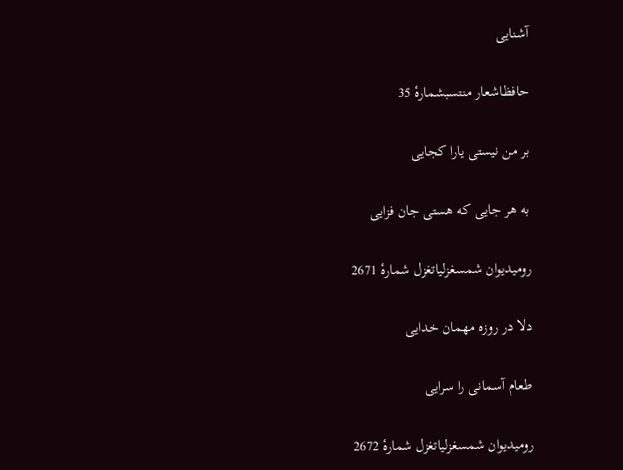آشنایی

حافظاشعار منتسبشمارهٔ 35

بر من نیستی یارا کجایی

به هر جایی که هستی جان فزایی

رومیدیوان شمسغزلیاتغزل شمارهٔ 2671

دلا در روزه مهمان خدایی

طعام آسمانی را سرایی

رومیدیوان شمسغزلیاتغزل شمارهٔ 2672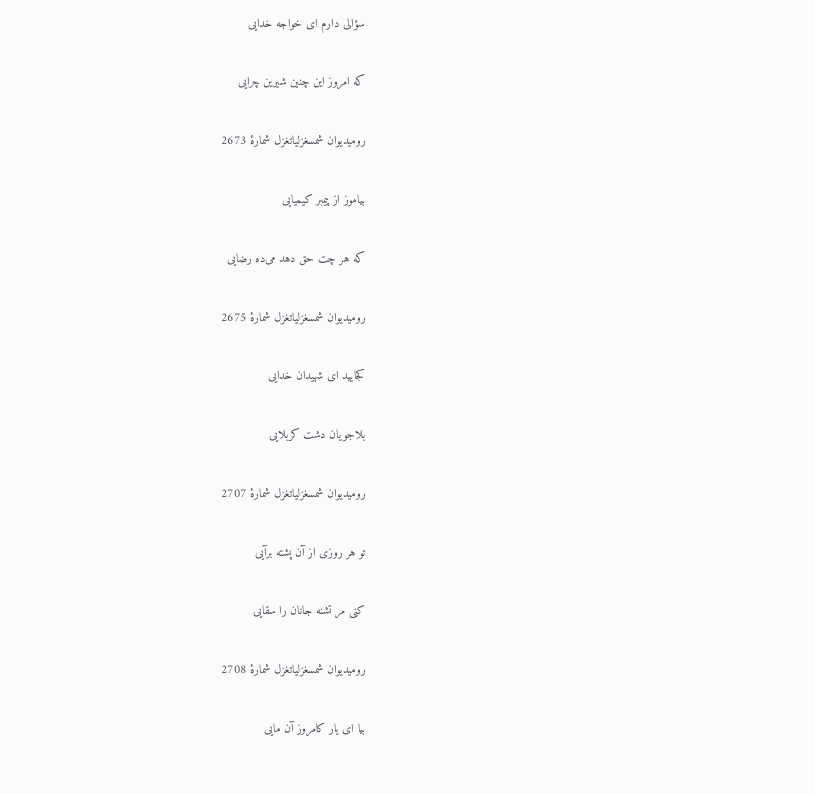سؤالی دارم ای خواجه خدایی

که امروز این چنین شیرین چرایی

رومیدیوان شمسغزلیاتغزل شمارهٔ 2673

بیاموز از پیمبر کیمیایی

که هر چت حق دهد می‌ده رضایی

رومیدیوان شمسغزلیاتغزل شمارهٔ 2675

کجایید ای شهیدان خدایی

بلاجویان دشت کربلایی

رومیدیوان شمسغزلیاتغزل شمارهٔ 2707

تو هر روزی از آن پشته برآیی

کنی مر تشنه جانان را سقایی

رومیدیوان شمسغزلیاتغزل شمارهٔ 2708

بیا ای یار کامروز آن مایی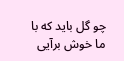چو گل باید که با ما خوش برآیی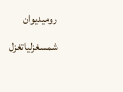رومیدیوان شمسغزلیاتغزل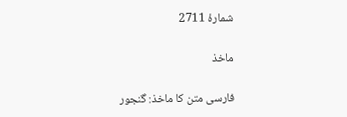شمارهٔ 2711

ماخذ

فارسی متن کا ماخذ: گنجور